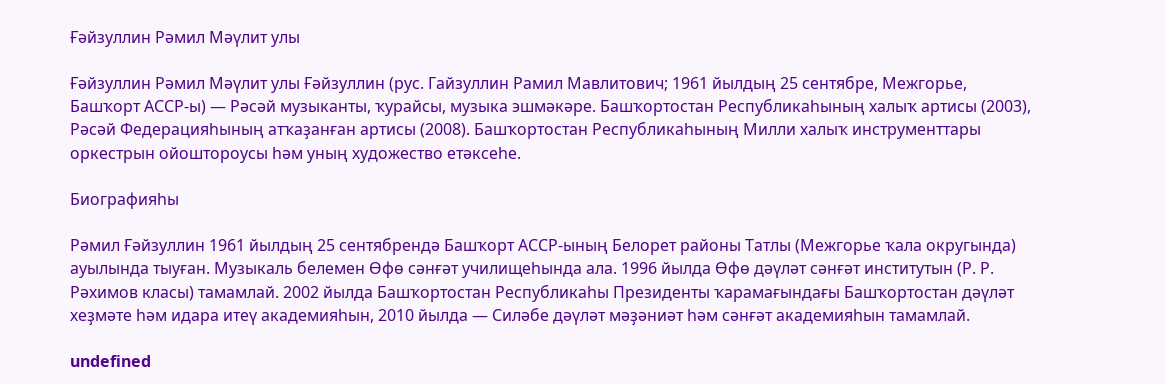Ғәйзуллин Рәмил Мәүлит улы

Ғәйзуллин Рәмил Мәүлит улы Ғәйзуллин (рус. Гайзуллин Рамил Мавлитович; 1961 йылдың 25 сентябре, Межгорье, Башҡорт АССР-ы) — Рәсәй музыканты, ҡурайсы, музыка эшмәкәре. Башҡортостан Республикаһының халыҡ артисы (2003), Рәсәй Федерацияһының атҡаҙанған артисы (2008). Башҡортостан Республикаһының Милли халыҡ инструменттары оркестрын ойоштороусы һәм уның художество етәксеһе.

Биографияһы

Рәмил Ғәйзуллин 1961 йылдың 25 сентябрендә Башҡорт АССР-ының Белорет районы Татлы (Межгорье ҡала округында) ауылында тыуған. Музыкаль белемен Өфө сәнғәт училищеһында ала. 1996 йылда Өфө дәүләт сәнғәт институтын (Р. Р. Рәхимов класы) тамамлай. 2002 йылда Башҡортостан Республикаһы Президенты ҡарамағындағы Башҡортостан дəүлəт хеҙмəте һəм идара итеү академияһын, 2010 йылда — Силәбе дәүләт мәҙәниәт һәм сәнғәт академияһын тамамлай.

undefined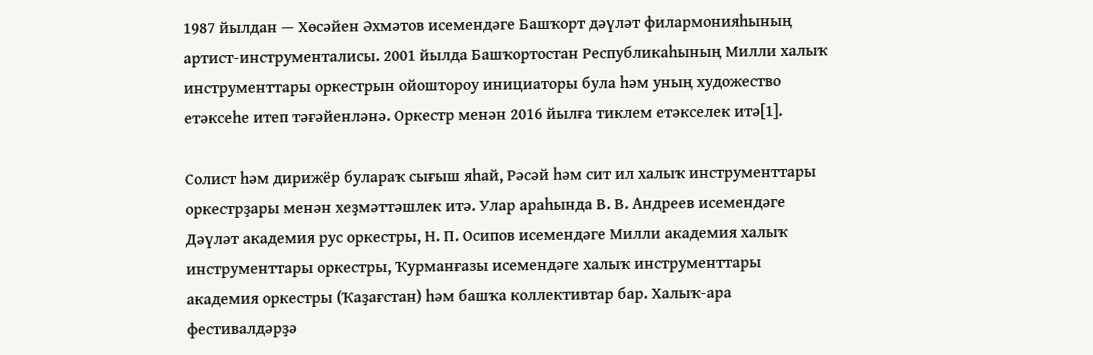1987 йылдан — Хөсәйен Әхмәтов исемендәге Башҡорт дәүләт филармонияһының артист-инструменталисы. 2001 йылда Башҡортостан Республикаһының Милли халыҡ инструменттары оркестрын ойоштороу инициаторы була һәм уның художество етәксеһе итеп тәғәйенләнә. Оркестр менән 2016 йылға тиклем етәкселек итә[1].

Солист һәм дирижёр булараҡ сығыш яһай, Рәсәй һәм сит ил халыҡ инструменттары оркестрҙары менән хеҙмәттәшлек итә. Улар араһында В. В. Андреев исемендәге Дәүләт академия рус оркестры, Н. П. Осипов исемендәге Милли академия халыҡ инструменттары оркестры, Ҡурманғазы исемендәге халыҡ инструменттары академия оркестры (Ҡаҙағстан) һәм башҡа коллективтар бар. Халыҡ-ара фестивалдәрҙә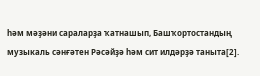һәм мәҙәни сараларҙа ҡатнашып, Башҡортостандың музыкаль сәнғәтен Рәсәйҙә һәм сит илдәрҙә таныта[2].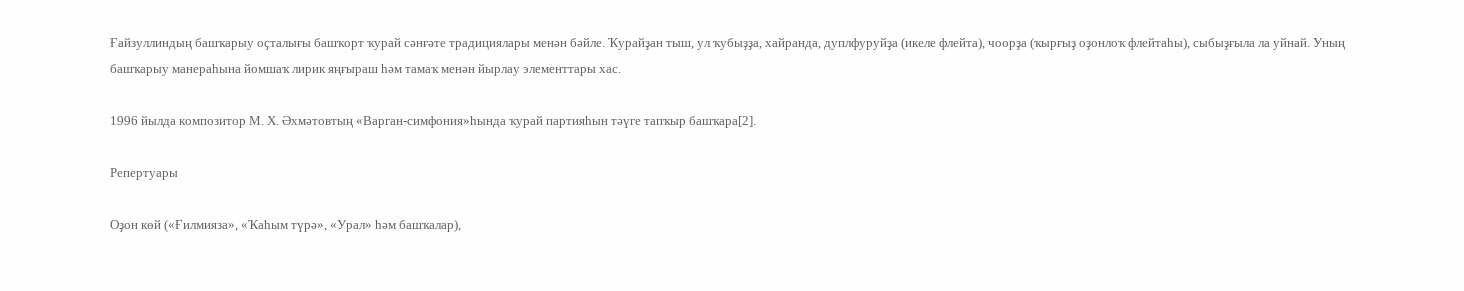Ғайзуллиндың башҡарыу оҫталығы башҡорт ҡурай сәнғәте традициялары менән бәйле. Ҡурайҙан тыш, ул ҡубыҙҙа, хайранда, дуплфуруйҙа (икеле флейта), чоорҙа (ҡырғыҙ оҙонлоҡ флейтаһы), сыбыҙғыла ла уйнай. Уның башҡарыу манераһына йомшаҡ лирик яңғыраш һәм тамаҡ менән йырлау элементтары хас.

1996 йылда композитор М. Х. Әхмәтовтың «Варган-симфония»һында ҡурай партияһын тәүге тапҡыр башҡара[2].

Репертуары

Оҙон көй («Ғилмияза», «Ҡаһым түрә», «Урал» һәм башҡалар),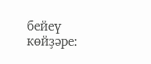бейеү көйҙәре: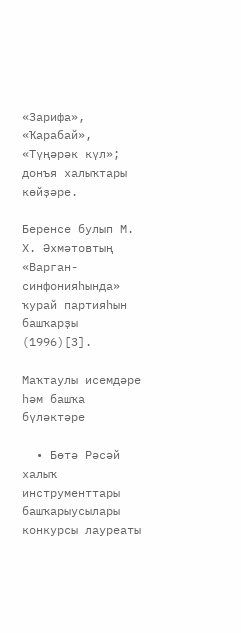«Зарифа», «Ҡарабай», «Түңәрәк күл»; донъя халыҡтары көйҙәре.

Беренсе булып М. Х. Әхмәтовтың «Варган-синфонияһында» ҡурай партияһын башҡарҙы (1996)[3].

Маҡтаулы исемдәре һәм башҡа бүләктәре

  • Бөтә Рәсәй халыҡ инструменттары башҡарыусылары конкурсы лауреаты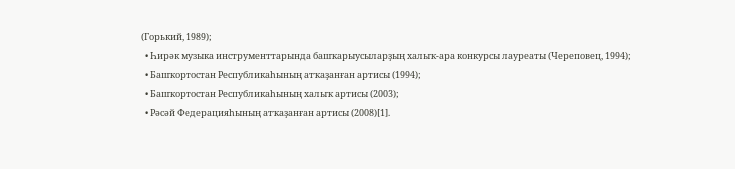(Горький, 1989);
  • Һирәк музыка инструменттарында башҡарыусыларҙың халыҡ-ара конкурсы лауреаты (Череповец, 1994);
  • Башҡортостан Республикаһының атҡаҙанған артисы (1994);
  • Башҡортостан Республикаһының халыҡ артисы (2003);
  • Рәсәй Федерацияһының атҡаҙанған артисы (2008)[1].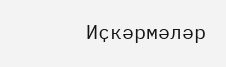Иҫкәрмәләр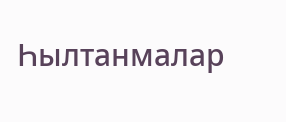Һылтанмалар